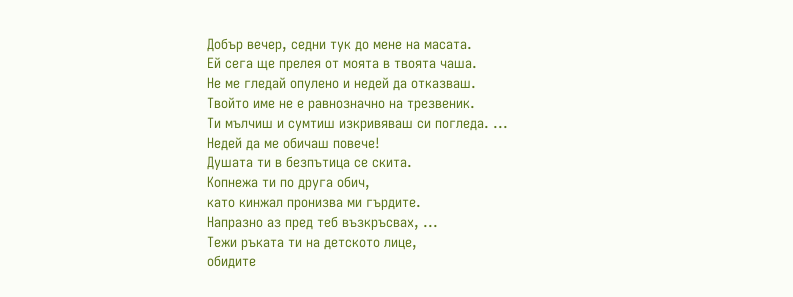Добър вечер, седни тук до мене на масата.
Ей сега ще прелея от моята в твоята чаша.
Не ме гледай опулено и недей да отказваш.
Твойто име не е равнозначно на трезвеник.
Ти мълчиш и сумтиш изкривяваш си погледа. ...
Недей да ме обичаш повече!
Душата ти в безпътица се скита.
Копнежа ти по друга обич,
като кинжал пронизва ми гърдите.
Напразно аз пред теб възкръсвах, ...
Тежи ръката ти на детското лице,
обидите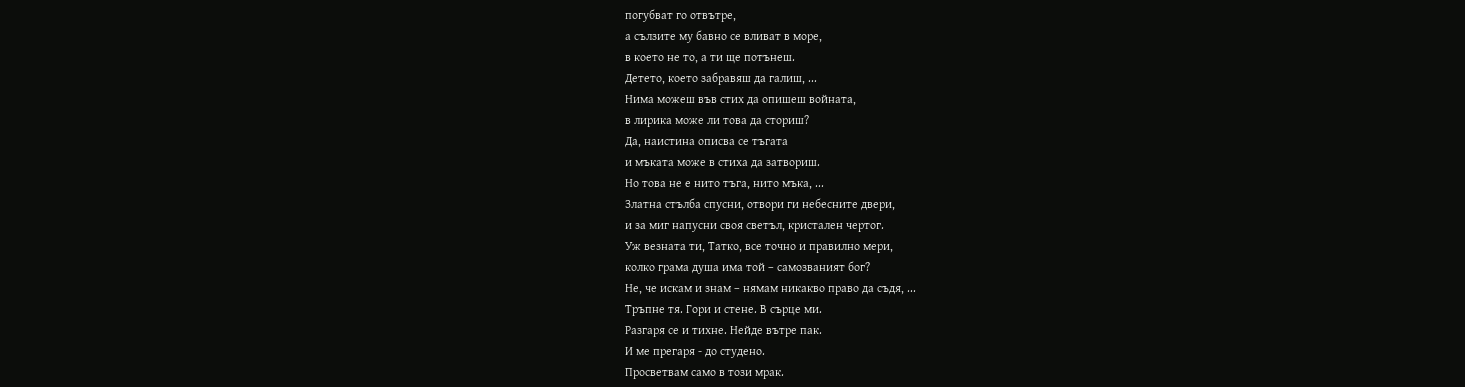погубват го отвътре,
а сълзите му бавно се вливат в море,
в което не то, а ти ще потънеш.
Детето, което забравяш да галиш, ...
Нима можеш във стих да опишеш войната,
в лирика може ли това да сториш?
Да, наистина описва се тъгата
и мъката може в стиха да затвориш.
Но това не е нито тъга, нито мъка, ...
Златна стълба спусни, отвори ги небесните двери,
и за миг напусни своя светъл, кристален чертог.
Уж везната ти, Татко, все точно и правилно мери,
колко грама душа има той – самозваният бог?
Не, че искам и знам – нямам никакво право да съдя, ...
Тръпне тя. Гори и стене. В сърце ми.
Разгаря се и тихне. Нейде вътре пак.
И ме прегаря - до студено.
Просветвам само в този мрак.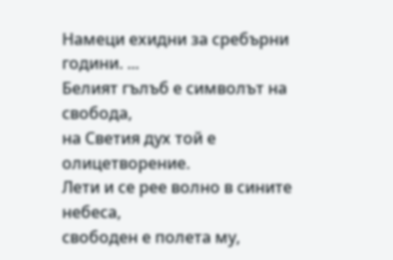Намеци ехидни за сребърни години. ...
Белият гълъб е символът на свобода,
на Светия дух той е олицетворение.
Лети и се рее волно в сините небеса,
свободен е полета му,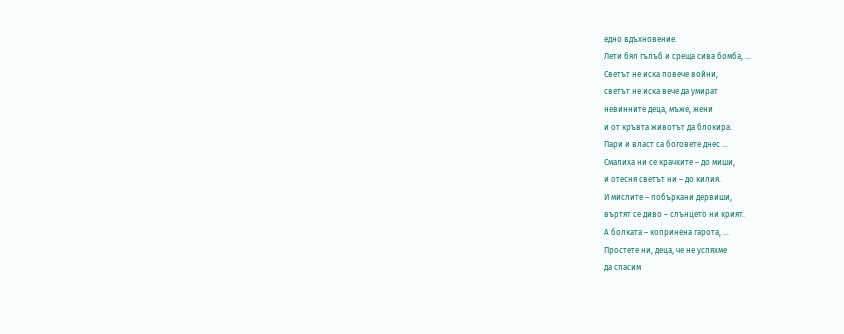едно вдъхновение.
Лети бял гълъб и среща сива бомба, ...
Светът не иска повече войни,
светът не иска вече да умират
невинните деца, мъже, жени
и от кръвта животът да блокира.
Пари и власт са боговете днес ...
Смалиха ни се крачките – до миши,
и отесня светът ни – до килия.
И мислите – побъркани дервиши,
въртят се диво – слънцето ни крият.
А болката – копринена гарота, ...
Простете ни, деца, че не успяхме
да спасим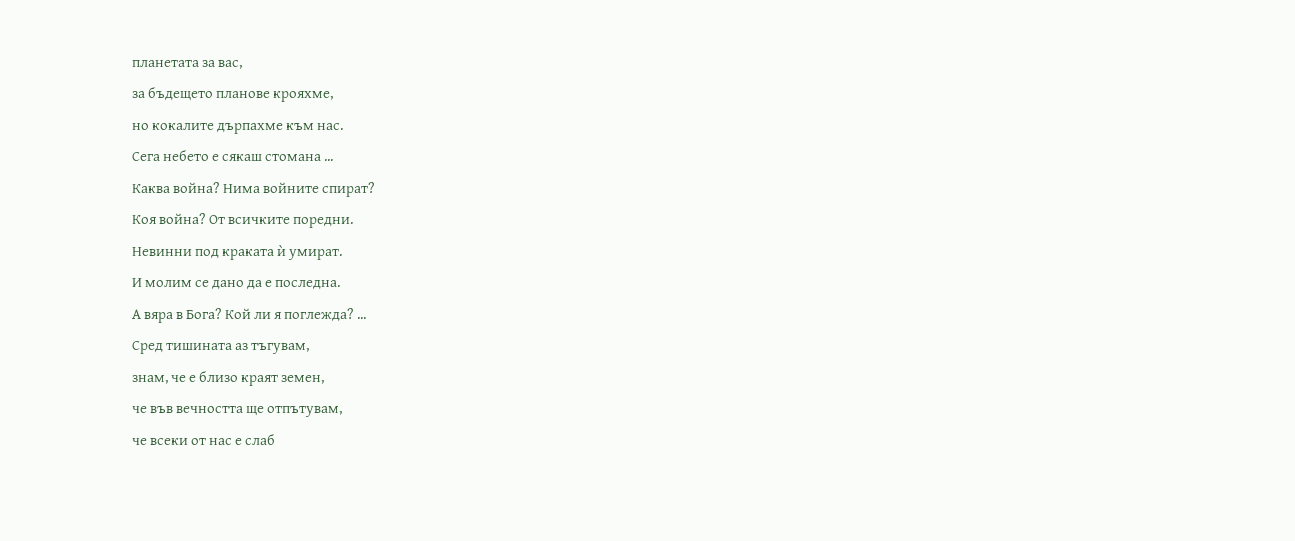планетата за вас,
за бъдещето планове крояхме,
но кокалите дърпахме към нас.
Сега небето е сякаш стомана ...
Каква война? Нима войните спират?
Коя война? От всичките поредни.
Невинни под краката ѝ умират.
И молим се дано да е последна.
А вяра в Бога? Кой ли я поглежда? ...
Сред тишината аз тъгувам,
знам, че е близо краят земен,
че във вечността ще отпътувам,
че всеки от нас е слаб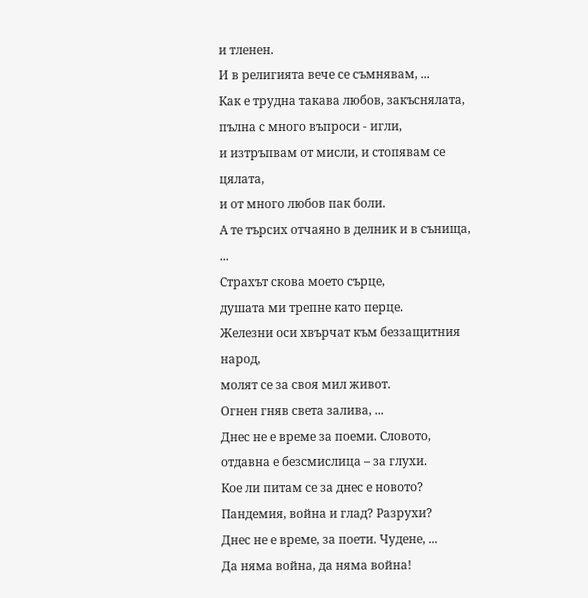и тленен.
И в религията вече се съмнявам, ...
Как е трудна такава любов, закъснялата,
пълна с много въпроси - игли,
и изтръпвам от мисли, и стопявам се цялата,
и от много любов пак боли.
А те търсих отчаяно в делник и в сънища, ...
Страхът скова моето сърце,
душата ми трепне като перце.
Железни оси хвърчат към беззащитния народ,
молят се за своя мил живот.
Огнен гняв света залива, ...
Днес не е време за поеми. Словото,
отдавна е безсмислица – за глухи.
Кое ли питам се за днес е новото?
Пандемия, война и глад? Разрухи?
Днес не е време, за поети. Чудене, ...
Да няма война, да няма война!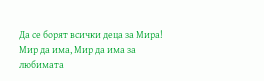Да се борят всички деца за Мира!
Мир да има, Мир да има за любимата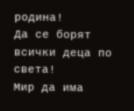родина!
Да се борят всички деца по света!
Мир да има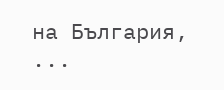на България, ...